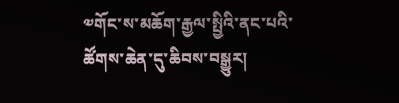༧གོང་ས་མཆོག་རྒྱལ་སྤྱིའི་ནང་པའི་ཚོགས་ཆེན་དུ་ཆིབས་བསྒྱུར།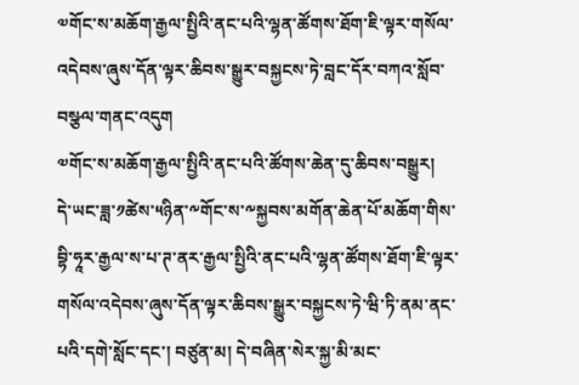༧གོང་ས་མཆོག་རྒྱལ་སྤྱིའི་ནང་པའི་ལྷན་ཚོགས་ཐོག་ཇི་ལྟར་གསོལ་འདེབས་ཞུས་དོན་ལྟར་ཆིབས་སྒྱུར་བསྐྱངས་ཏེ་བླང་དོར་བཀའ་སློབ་བསྩལ་གནང་འདུག
༧གོང་ས་མཆོག་རྒྱལ་སྤྱིའི་ནང་པའི་ཚོགས་ཆེན་དུ་ཆིབས་བསྒྱུར།
དེ་ཡང་ཟླ་༡ཚེས་༥ཉིན་༸གོང་ས་༸སྐྱབས་མགོན་ཆེན་པོ་མཆོག་གིས་བྷི་ཧཱར་རྒྱལ་ས་པ་ཊ་ནར་རྒྱལ་སྤྱིའི་ནང་པའི་ལྷན་ཚོགས་ཐོག་ཇི་ལྟར་གསོལ་འདེབས་ཞུས་དོན་ལྟར་ཆིབས་སྒྱུར་བསྐྱངས་ཏེ་ཝི་ཏི་ནམ་ནང་པའི་དགེ་སློང་དང་། བཙུན་མ། དེ་བཞིན་སེར་སྐྱ་མི་མང་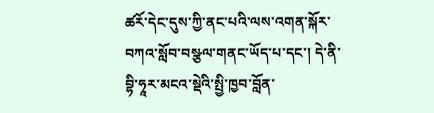ཚརོ་དེང་དུས་ཀྱི་ནང་པའི་ལས་འགན་སྐོར་བཀའ་སློབ་བསྩལ་གནང་ཡོད་པ་དང་། དེ་ནི་བྷི་ཧཱར་མངའ་སྡེའི་སྤྱི་ཁྱབ་བློན་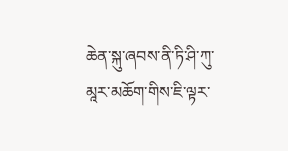ཆེན་སྐུ་ཞབས་ནི་ཏི་ཤི་ཀུ་མཱར་མཆོག་གིས་ཇི་ལྟར་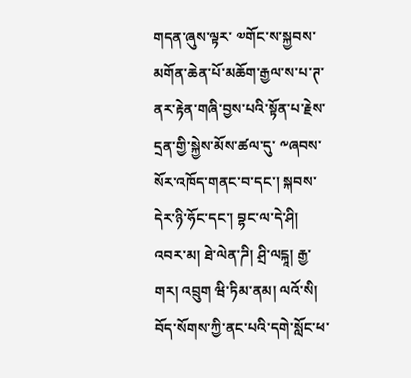གདན་ཞུས་ལྟར་ ༧གོང་ས་སྐྱབས་མགོན་ཆེན་པོ་མཆོག་རྒྱལ་ས་པ་ཊ་ནར་རྟེན་གཞི་བྱས་པའི་སྟོན་པ་རྗེས་དྲན་གྱི་སྐྱེས་མོས་ཚལ་དུ་ ༸ཞབས་སོར་འཁོད་གནང་བ་དང་། སྐབས་དེར་ཉི་ཧོང་དང་། བྷང་ལ་དེ་ཤི། འབར་མ། ཐེ་ལེན་ཌི། ཤྲི་ལངྐཱ། རྒྱ་གར། འབྲུག ཝི་ཏིམ་ནམ། ལའོ་སི། བོད་སོགས་ཀྱི་ནང་པའི་དགེ་སློང་ཕ་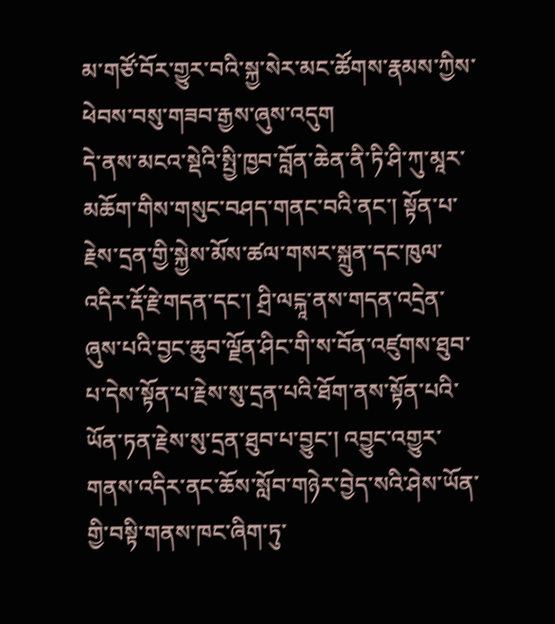མ་གཙོ་བོར་གྱུར་བའི་སྐྱ་སེར་མང་ཚོགས་རྣམས་ཀྱིས་ཕེབས་བསུ་གཟབ་རྒྱས་ཞུས་འདུག
དེ་ནས་མངའ་སྡེའི་སྤྱི་ཁྱབ་བློན་ཆེན་ནི་ཏི་ཤི་ཀུ་མཱར་མཆོག་གིས་གསུང་བཤད་གནང་བའི་ནང་། སྟོན་པ་རྗེས་དྲན་གྱི་སྐྱེས་མོས་ཚལ་གསར་སྐྲུན་དང་ཁུལ་འདིར་རྡོ་རྗེ་གདན་དང་། ཤྲི་ལངྐཱ་ནས་གདན་འདྲེན་ཞུས་པའི་བྱང་ཆུབ་ལྗོན་ཤིང་གི་ས་བོན་འཛུགས་ཐུབ་པ་དེས་སྟོན་པ་རྗེས་སུ་དྲན་པའི་ཐོག་ནས་སྟོན་པའི་ཡོན་ཏན་རྗེས་སུ་དྲན་ཐུབ་པ་བྱུང་། འབྱུང་འགྱུར་གནས་འདིར་ནང་ཆོས་སློབ་གཉེར་བྱེད་སའི་ཤེས་ཡོན་གྱི་བསྟི་གནས་ཁང་ཞིག་ཏུ་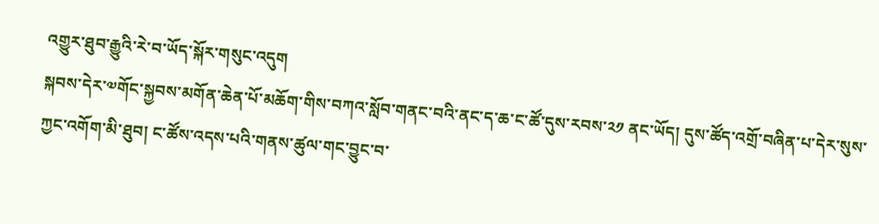འགྱུར་ཐུབ་རྒྱུའི་རེ་བ་ཡོད་སྐོར་གསུང་འདུག
སྐབས་དེར་༧གོང་སྐྱབས་མགོན་ཆེན་པོ་མཆོག་གིས་བཀའ་སློབ་གནང་བའི་ནང་ད་ཆ་ང་ཚོ་དུས་རབས་༢༡ ནང་ཡོད། དུས་ཚོད་འགྲོ་བཞིན་པ་དེར་སུས་ཀྱང་འགོག་མི་ཐུབ། ང་ཚོས་འདས་པའི་གནས་ཚུལ་གང་བྱུང་བ་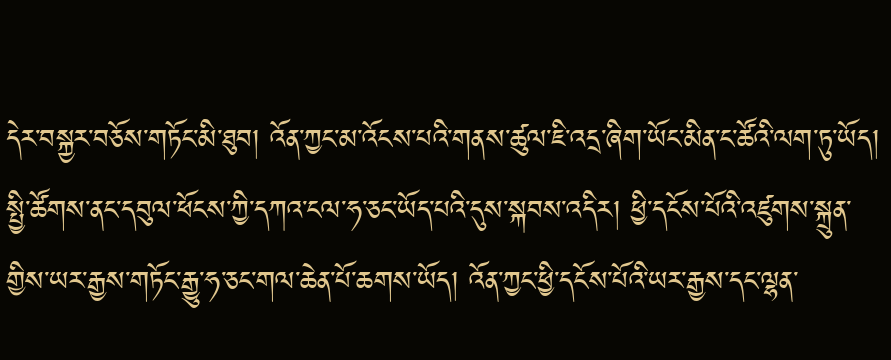དེར་བསྐྱར་བཅོས་གཏོང་མི་ཐུབ། འོན་ཀྱང་མ་འོངས་པའི་གནས་ཚུལ་ཇི་འདྲ་ཞིག་ཡོང་མིན་ང་ཚོའི་ལག་ཏུ་ཡོད། སྤྱི་ཚོགས་ནང་དབུལ་ཕོངས་ཀྱི་དཀའ་ངལ་ཧ་ཅང་ཡོད་པའི་དུས་སྐབས་འདིར། ཕྱི་དངོས་པོའི་འཛུགས་སྐྲུན་གྱིས་ཡར་རྒྱས་གཏོང་རྒྱུ་ཧ་ཅང་གལ་ཆེན་པོ་ཆགས་ཡོད། འོན་ཀྱང་ཕྱི་དངོས་པོའི་ཡར་རྒྱས་དང་ལྷན་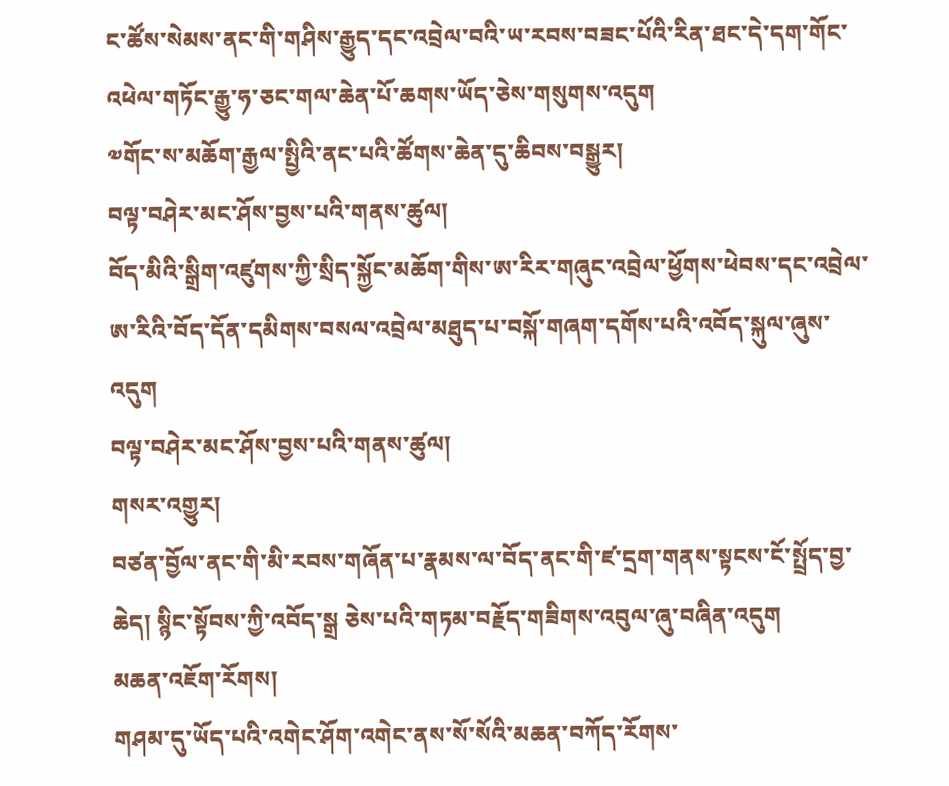ང་ཚོས་སེམས་ནང་གི་གཤིས་རྒྱུད་དང་འབྲེལ་བའི་ཡ་རབས་བཟང་པོའི་རིན་ཐང་དེ་དག་གོང་འཕེལ་གཏོང་རྒྱུ་ཧ་ཅང་གལ་ཆེན་པོ་ཆགས་ཡོད་ཅེས་གསུགས་འདུག
༧གོང་ས་མཆོག་རྒྱལ་སྤྱིའི་ནང་པའི་ཚོགས་ཆེན་དུ་ཆིབས་བསྒྱུར།
བལྟ་བཤེར་མང་ཤོས་བྱས་པའི་གནས་ཚུལ།
བོད་མིའི་སྒྲིག་འཛུགས་ཀྱི་སྲིད་སྐྱོང་མཆོག་གིས་ཨ་རིར་གཞུང་འབྲེལ་ཕྱོགས་ཕེབས་དང་འབྲེལ་ཨ་རིའི་བོད་དོན་དམིགས་བསལ་འབྲེལ་མཐུད་པ་བསྐོ་གཞག་དགོས་པའི་འབོད་སྐུལ་ཞུས་འདུག
བལྟ་བཤེར་མང་ཤོས་བྱས་པའི་གནས་ཚུལ།
གསར་འགྱུར།
བཙན་བྱོལ་ནང་གི་མི་རབས་གཞོན་པ་རྣམས་ལ་བོད་ནང་གི་ཛ་དྲག་གནས་སྟངས་ངོ་སྤྲོད་བྱ་ཆེད། སྙིང་སྟོབས་ཀྱི་འབོད་སྒྲ ཅེས་པའི་གཏམ་བརྗོད་གཟིགས་འབུལ་ཞུ་བཞིན་འདུག
མཆན་འཇོག་རོགས།
གཤམ་དུ་ཡོད་པའི་འགེང་ཤོག་འགེང་ནས་སོ་སོའི་མཆན་བཀོད་རོགས་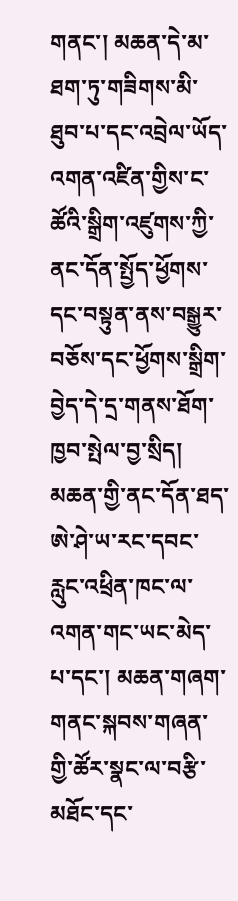གནང་། མཆན་དེ་མ་ཐག་ཏུ་གཟིགས་མི་ཐུབ་པ་དང་འབྲེལ་ཡོད་འགན་འཛིན་གྱིས་ང་ཚོའི་སྒྲིག་འཛུགས་ཀྱི་ནང་དོན་སྤྱོད་ཕྱོགས་དང་བསྟུན་ནས་བསྒྱུར་བཅོས་དང་ཕྱོགས་སྒྲིག་བྱེད་དེ་དྲ་གནས་ཐོག་ཁྱབ་སྤེལ་བྱ་སྲིད། མཆན་གྱི་ནང་དོན་ཐད་ཨེ་ཤེ་ཡ་རང་དབང་རླུང་འཕྲིན་ཁང་ལ་འགན་གང་ཡང་མེད་པ་དང་། མཆན་གཞག་གནང་སྐབས་གཞན་གྱི་ཚོར་སྣང་ལ་བརྩི་མཐོང་དང་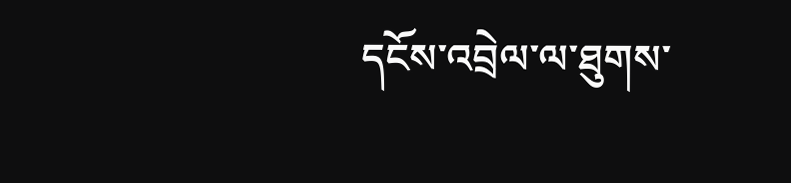དངོས་འབྲེལ་ལ་ཐུགས་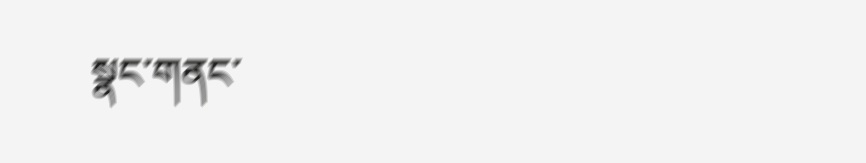སྣང་གནང་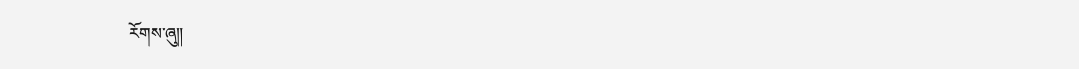རོགས་ཞུ༎